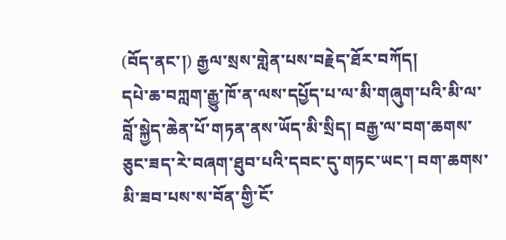(བོད་ནང་།) རྒྱལ་སྲས་གླེན་པས་བརྗེད་ཐོར་བཀོད།
དཔེ་ཆ་བཀླག་རྒྱུ་ཁོ་ན་ལས་དཔྱོད་པ་ལ་མི་གཞུག་པའི་མི་ལ་བློ་སྐྱེད་ཆེན་པོ་གཏན་ནས་ཡོད་མི་སྲིད། བརྒྱ་ལ་བག་ཆགས་ཅུང་ཟད་རེ་བཞག་ཐུབ་པའི་དབང་དུ་གཏང་ཡང་། བག་ཆགས་མི་ཟབ་པས་ས་བོན་གྱི་ངོ་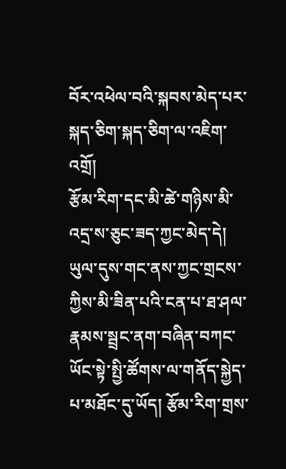བོར་འཕེལ་བའི་སྐབས་མེད་པར་སྐད་ཅིག་སྐད་ཅིག་ལ་འཇིག་འགྲོ།
རྩོམ་རིག་དང་མི་ཚེ་གཉིས་མི་འདྲ་ས་ཅུང་ཟད་ཀྱང་མེད་དེ། ཡུལ་དུས་གང་ནས་ཀྱང་གྲངས་ཀྱིས་མི་ཟིན་པའི་ངན་པ་ཐ་ཤལ་རྣམས་སྦྲང་ནག་བཞིན་བཀང་ཡོང་སྟེ་སྤྱི་ཚོགས་ལ་གནོད་སྐྱེད་པ་མཐོང་དུ་ཡོད། རྩོམ་རིག་གྲས་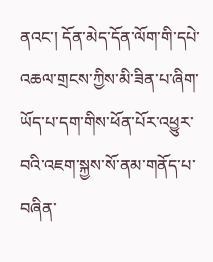ནའང་། དོན་མེད་དོན་ལོག་གི་དཔེ་འཆལ་གྲངས་ཀྱིས་མི་ཟིན་པ་ཞིག་ཡོད་པ་དག་གིས་ཕོན་པོར་འཕྱུར་བའི་འཇག་སྐྱས་སོ་ནམ་གནོད་པ་བཞིན་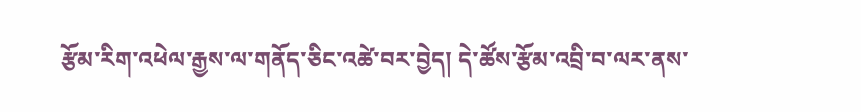རྩོམ་རིག་འཕེལ་རྒྱས་ལ་གནོད་ཅིང་འཚེ་བར་བྱེད། དེ་ཚོས་རྩོམ་འབྲི་བ་ལར་ནས་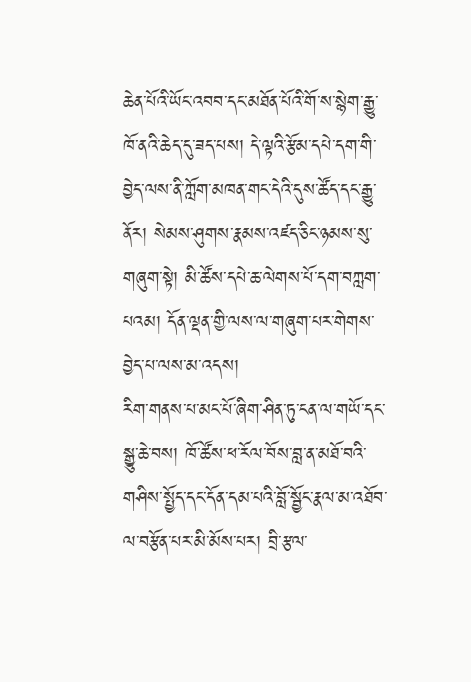ཆེན་པོའི་ཡོང་འབབ་དང་མཐོན་པོའི་གོ་ས་སྙེག་རྒྱུ་ཁོ་ནའི་ཆེད་དུ་ཟད་པས། དེ་ལྟའི་རྩོམ་དཔེ་དག་གི་བྱེད་ལས་ནི་ཀློག་མཁན་གང་དེའི་དུས་ཚོད་དང་རྒྱུ་ནོར། སེམས་ཤུགས་རྣམས་འཛད་ཅིང་ཉམས་སུ་གཞུག་སྟེ། མི་ཚོས་དཔེ་ཆ་ལེགས་པོ་དག་བཀླག་པའམ། དོན་ལྡན་གྱི་ལས་ལ་གཞུག་པར་གེགས་བྱེད་པ་ལས་མ་འདས།
རིག་གནས་པ་མང་པོ་ཞིག་ཤིན་ཏུ་ངན་ལ་གཡོ་དང་སྒྱུ་ཆེ་བས། ཁོ་ཚོས་ཕ་རོལ་བོས་བླ་ན་མཐོ་བའི་གཤིས་སྤྱོད་དང་དོན་དམ་པའི་བློ་སྦྱོང་རྣལ་མ་འཐོབ་ལ་བརྩོན་པར་མི་མོས་པར། བྲི་རྩལ་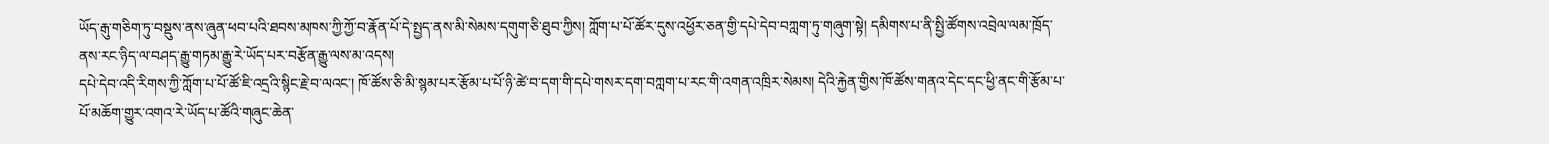ཡོད་རྒུ་གཅིག་ཏུ་བསྡུས་ནས་ཞུན་ཕབ་པའི་ཐབས་མཁས་ཀྱི་ཀྱོ་བ་རྣོན་པོ་དེ་སྤྱད་ནས་མི་སེམས་དགུག་ཅི་ཐུབ་ཀྱིས། ཀློག་པ་པོ་ཚོར་དུས་འཕྱོར་ཅན་གྱི་དཔེ་དེབ་བཀླག་ཏུ་གཞུག་སྟེ། དམིགས་པ་ནི་སྤྱི་ཚོགས་འབྲེལ་ལམ་ཁྲོད་ནས་རང་ཉིད་ལ་བཤད་རྒྱུ་གཏམ་རྒྱུ་རེ་ཡོད་པར་བརྩོན་རྒྱུ་ལས་མ་འདས།
དཔེ་དེབ་འདི་རིགས་ཀྱི་ཀློག་པ་པོ་ཚོ་ཇི་འདྲའི་སྙིང་རྗེ་བ་ལའང་། ཁོ་ཚོས་ཅི་མི་སྙམ་པར་རྩོམ་པ་པོ་ཉི་ཚེ་བ་དག་གི་དཔེ་གསར་དག་བཀླག་པ་རང་གི་འགན་འཁྲིར་སེམས། དེའི་རྐྱེན་གྱིས་ཁོ་ཚོས་གནའ་དེང་དང་ཕྱི་ནང་གི་རྩོམ་པ་པོ་མཆོག་གྱུར་འགའ་རེ་ཡོད་པ་ཚོའི་གཞུང་ཆེན་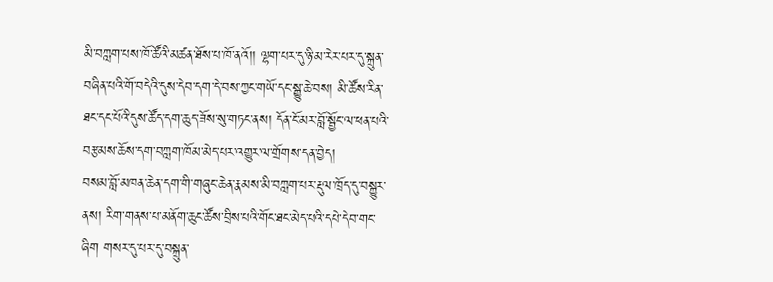མི་བཀླག་པས་ཁོ་ཚོའི་མཚན་ཐོས་པ་ཁོ་ནའོ།། ལྷག་པར་དུ་ཉི་མ་རེར་པར་དུ་སྐྲུན་བཞིན་པའི་གོ་བདེའི་དུས་དེབ་དག་དེ་བས་ཀྱང་གཡོ་དང་སྒྱུ་ཆེ་བས། མི་ཚོས་རིན་ཐང་དང་པོའི་དུས་ཚོད་དག་ཆུད་ཟོས་སུ་གཏང་ནས། དོན་ངོ་མར་བློ་སྦྱོང་ལ་ཕན་པའི་བརྩམས་ཆོས་དག་བཀླག་ཁོམ་མེད་པར་འགྱུར་ལ་གྲོགས་དན་བྱེད།
བསམ་བློ་མཁན་ཆེན་དག་གི་གཞུང་ཆེན་རྣམས་མི་བཀླག་པར་རྡུལ་ཁྲོད་དུ་བསྐྱུར་ནས། རིག་གནས་པ་མནོག་ཆུང་ཚོས་བྲིས་པའི་གོང་ཐང་མེད་པའི་དཔེ་དེབ་གང་ཞིག གསར་དུ་པར་དུ་བསྐྲུན་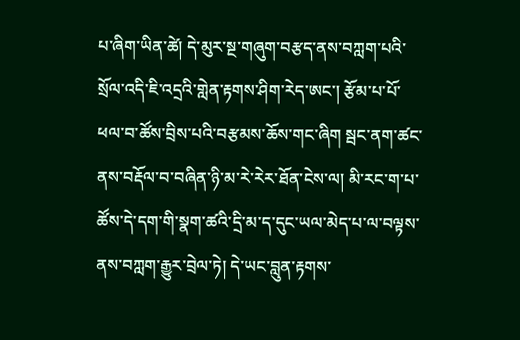པ་ཞིག་ཡིན་ཚེ། དེ་མུར་སྔ་གཞུག་བརྩད་ནས་བཀླག་པའི་སྲོལ་འདི་ཇི་འདྲའི་གླེན་རྟགས་ཤིག་རེད་ཨང་། རྩོམ་པ་པོ་ཕལ་བ་ཚོས་བྲིས་པའི་བརྩམས་ཆོས་གང་ཞིག སྦང་ནག་ཚང་ནས་བརྡོལ་བ་བཞིན་ཉི་མ་རེ་རེར་ཐོན་ངེས་ལ། མི་རང་ག་པ་ཚོས་དེ་དག་གི་སྣག་ཚའི་དྲི་མ་ད་དུང་ཡལ་མེད་པ་ལ་བལྟས་ནས་བཀླག་རྒྱུར་བྲེལ་ཏེ། དེ་ཡང་བླུན་རྟགས་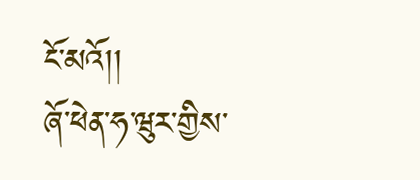ངོ་མའོ།།
ཞོ་ཕེན་ཧ་ཝུར་གྱིས་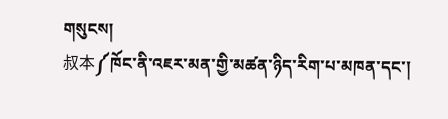གསུངས།
叔本༼ཁོང་ནི་འཇར་མན་གྱི་མཚན་ཉིད་རིག་པ་མཁན་དང་།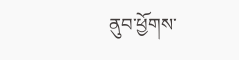ནུབ་ཕྱོགས་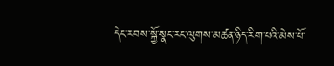དེང་རབས་སྐྱོ་སྣང་རང་ལུགས་མཚན་ཉིད་རིག་པའི་མེས་པོ་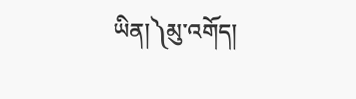ཡིན།༽མུ་འགོད།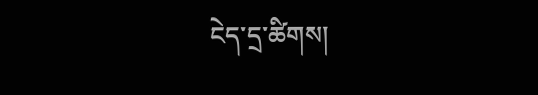ངེད་དྲ་ཚིགས།